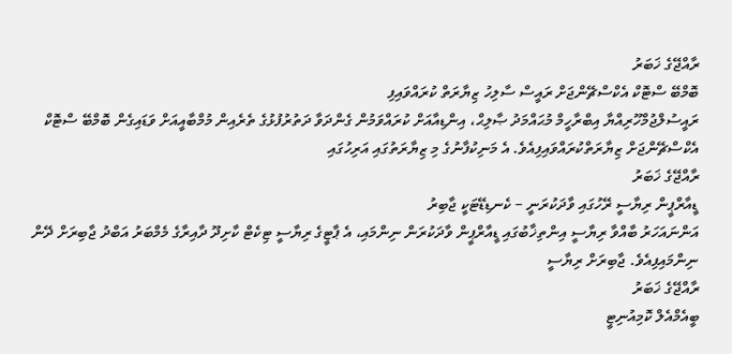ރާއްޖޭގެ ޚަބަރު
ބޮމްބޭ ސްޓޮކް އެކްސްޗޭންޖަށް ރައީސް ސާލިހު ޒިޔާރަތް ކުރައްވައިފި
ރައީސުލްޖުމްހޫރިއްޔާ އިބްރާހީމް މުޙައްމަދު ޞާލިޙް، އިންޑިއާއަށް ކުރައްވަމުން ގެންދަވާ ދަތުރުފުޅުގެ ތެރެއިން މުމްބާއީއަށް ވަޑައިގެން ބޮމްބޭ ސްޓޮކް އެކްސްޗޭންޖަށް ޒިޔާރަތްކުރައްވައިފިއެވެ. އެ މަނިކުފާނުގެ މި ޒިޔާރަތުގައި އަރިހުގައި
ރާއްޖޭގެ ޚަބަރު
ޑީއާރްޕީން ރިޔާސީ ރޭހުގައި ވާދަކުރަނީ – ކެނޑިޑޭޓަކީ ޖާބިރު
އަންނައަހަރު ބާއްވާ ރިޔާސީ އިންތިޚާބުގައި ޑީއާރްޕީން ވާދަކުރަން ނިންމައި، އެ ޕާޓީގެ ރިޔާސީ ޓިކެޓް ކާށިދޫ ދާއިރާގެ މެމްބަރު އަބްދު ޖާބިރަށް ދޭން ނިންމައިފިއެވެ. ޖާބިރަށް ރިޔާސީ
ރާއްޖޭގެ ޚަބަރު
ބީއެމްއެލް ކޮމިއުނިޓީ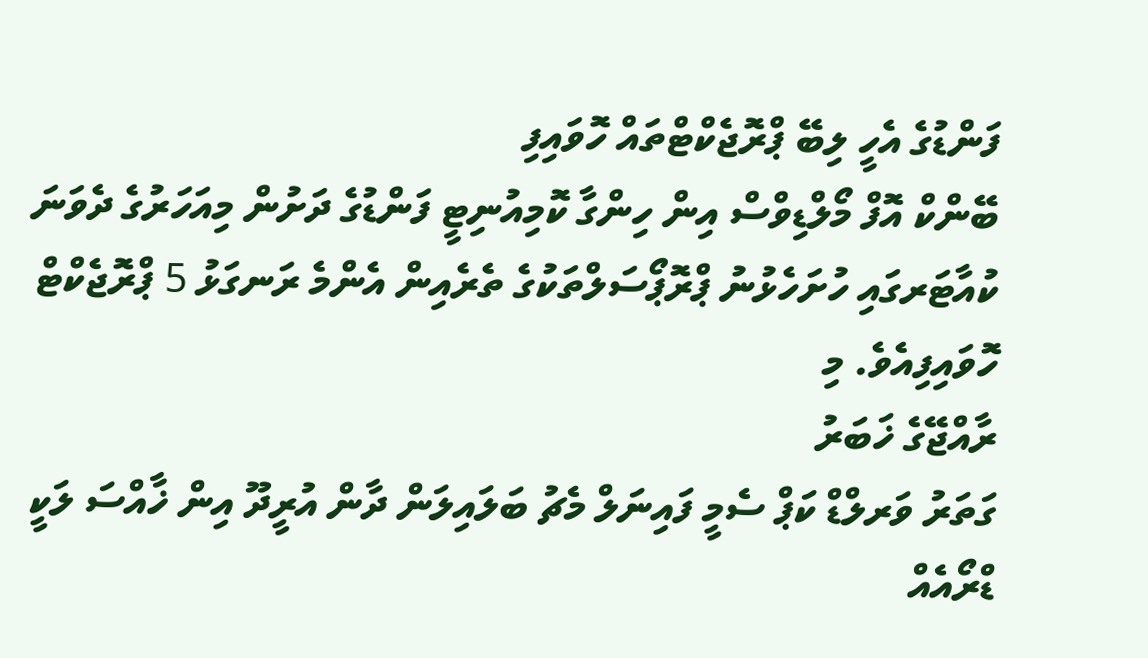ފަންޑުގެ އެހީ ލިބޭ ޕްރޮޖެކްޓްތައް ހޮވައިފި
ބޭންކް އޮފް މޯލްޑިވްސް އިން ހިންގާ ކޮމިއުނިޓީ ފަންޑުގެ ދަށުން މިއަހަރުގެ ދެވަނަ ކުއާޓަރގައި ހުށަހެޅުނު ޕްރޮޕޯސަލްތަކުގެ ތެރެއިން އެންމެ ރަނގަޅު 5 ޕްރޮޖެކްޓް ހޮވައިފިއެވެ. މި
ރާއްޖޭގެ ޚަބަރު
ގަތަރު ވަރލްޑް ކަޕް ސެމީ ފައިނަލް މެޗު ބަލައިލަން ދާން އުރީދޫ އިން ޚާއްސަ ލަކީ ޑްރޯއެއް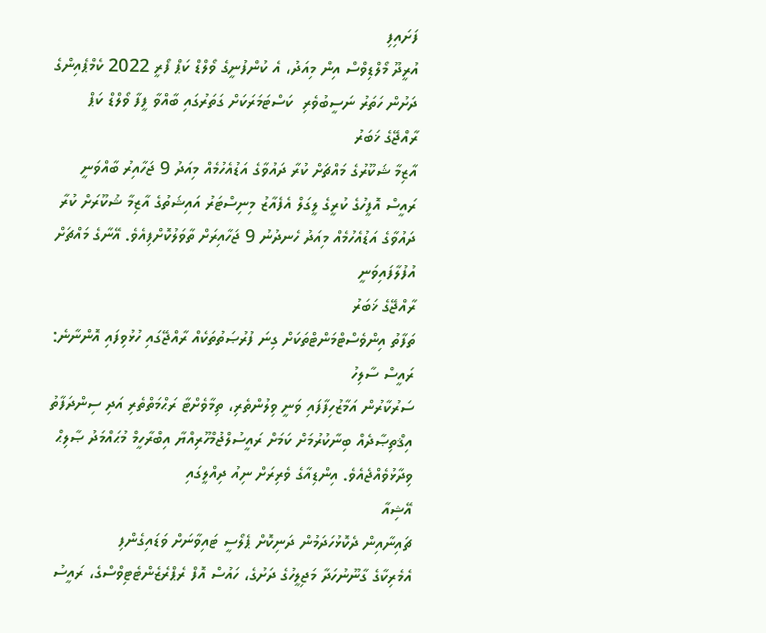ފަށައިފި
އުރީދޫ މޯލްޑިވްސް އިން މިއަދު، އެ ކުންފުނީގެ ވޯލްޑް ކަޕް ފޯރީ 2022 ކެމްޕެއިންގެ ދަށުން ހަތަރު ނަސީބުވެރި  ކަސްޓަމަރަކަށް ގަތަރުގައި ބާއްވާ ފީފާ ވޯލްޑް ކަޕް
ރާއްޖޭގެ ޚަބަރު
އާޒިމާ ޝަކޫރުގެ މައްޗަށް ކުރާ ދައުވާގެ އަޑުއެހުމެއް މިއަދު 9 ޖަހާއިރު ބާއްވަނީ
ރައީސް އޮފީހުގެ ކުރީގެ ލީގަލް އެފެއާޒު މިނިސްޓަރު އައިޝަތުގެ އާޒިމާ ޝުކޫރަށް ކުރާ ދައުވާގެ އަޑުއެހުމެއް މިއަދު ހެނދުނު 9 ޖަހާއިރަށް ތާވަލުކޮށްފިއެވެ. އޭނާގެ މައްޗަށް އުފުލާފައިވަނީ
ރާއްޖޭގެ ޚަބަރު
ތަފާތު އިންވެސްޓްމަންޓްތަކަށް ގިނަ ފުރުޞަތުތަކެއް ރާއްޖޭގައި ހުޅުވިފައި އޮންނާނެ: ރައީސް ސާލިހު
ސަރުކާރުން އަމާޒުހިފާފައި ވަނީ ވިލުންތެރި، ތިމާވެށްޓާ ރަޙްމަތްތެރި އަދި ސިންދަފާތު އިޤްތިޞާދެއް ބިނާކުރުމަށް ކަމަށް ރައީސުލްޖުމްހޫރިއްޔާ އިބްރާހީމް މުޙައްމަދު ޞާލިޙް ވިދާޅުވެއްޖެއެވެ. އިންޑިއާގެ ވެރިރަށް ނިއު ދިއްލީގައި
އޭޝިއާ
ޗައިނާއިން ދެކޮޅުހަދަމުން ދަނިކޮށް ޕެލޯސީ ޓައިވާނަށް ވަޑައިގެންފި
އެމެރިކާގެ ގާނޫނުހަދާ މަޖިލީހުގެ ދަށުގެ، ހައުސް އޮފް ރެޕްރެޒެންޓެޓިވްސްގެ، ރައީސު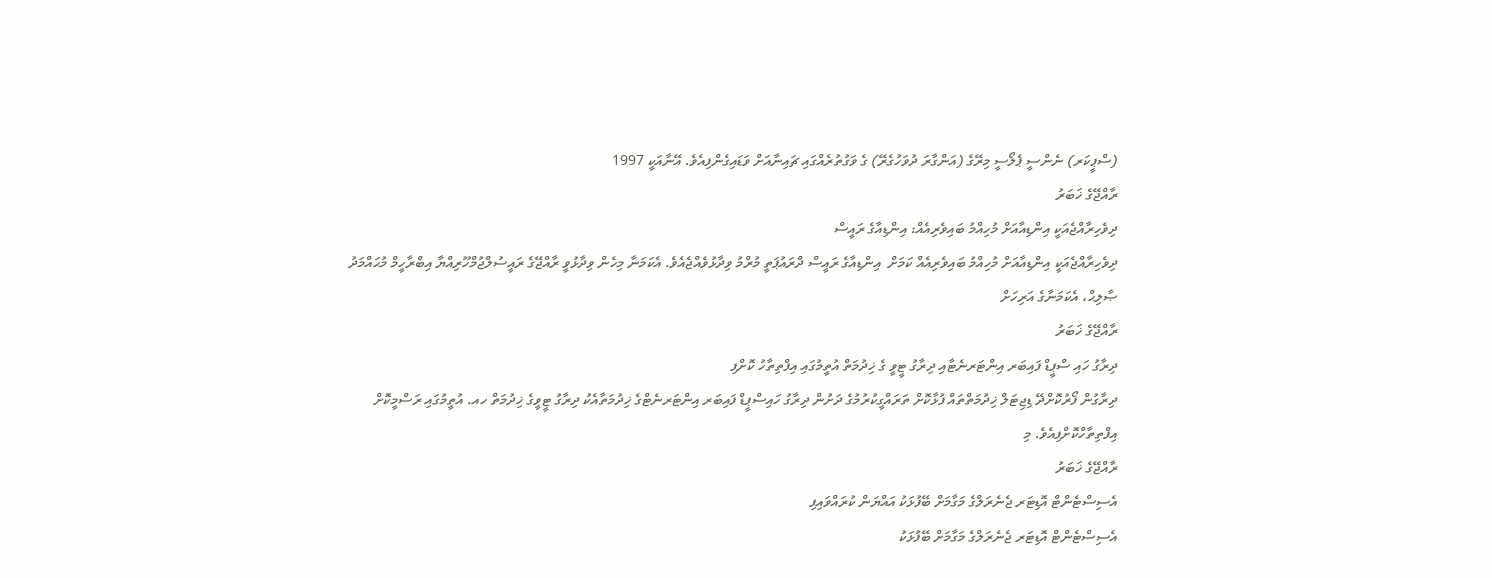(ސްޕީކަރ) ނެންސީ ޕެލޯސީ މިރޭގެ (އަންގާރަ ދުވަހުގެރޭ) ގެ ވަގުތުރެއްގައި ޗައިނާއަށް ވަޑައިގެންފިއެވެ. އޭނާއަކީ 1997
ރާއްޖޭގެ ޚަބަރު
ދިވެހިރާއްޖެއަކީ އިންޑިއާއަށް މުހިއްމު ބައިވެރިއެއް: އިންޑިއާގެ ރައީސް
ދިވެހިރާއްޖެއަކީ އިންޑިއާއަށް މުހިއްމު ބައިވެރިއެއް ކަމަށް  އިންޑިއާގެ ރައީސް ދްރައުޕަތީ މުރްމު ވިދާޅުވެއްޖެއެވެ. އެކަމަނާ މިހެން ވިދާޅުވީ ރާއްޖޭގެ ރައީސުލްޖުމްހޫރިއްޔާ އިބްރާހީމް މުޙައްމަދު ޞާލިޙް، އެކަމަނާގެ އަރިހަށް
ރާއްޖޭގެ ޚަބަރު
ދިރާގު ހައި ސްޕީޑް ފައިބަރ އިންޓަރނެޓާއި ދިރާގު ޓީވީ ގެ ޚިދުމަތް އުތީމުގައި އިފްތިތާހު ކޮށްފި
ދިރާގުން ފޯރުކޮށްދޭ ޑިޖިޓަލް ޚިދުމަތްތައް ފުޅާކޮށް ތަރައްގީކުރުމުގެ ދަށުން ދިރާގު ހައިސްޕީޑް ފައިބަރ އިންޓަރނެޓްގެ ޚިދުމަތާއެކު ދިރާގު ޓީވީގެ ޚިދުމަތް ހއ. އުތީމުގައި ރަސްމީކޮށް އިފްތިތާހްކޮށްފިއެވެ. މި
ރާއްޖޭގެ ޚަބަރު
އެސިސްޓެންޓް އޮޑިޓަރ ޖެނެރަލްގެ މަގާމަށް ބޭފުޅަކު އައްޔަން ކުރައްވައިފި
އެސިސްޓެންޓް އޮޑިޓަރ ޖެނެރަލްގެ މަގާމަށް ބޭފުޅަކު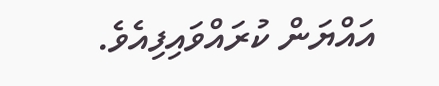އައްޔަން ކުރައްވައިފިއެވެ.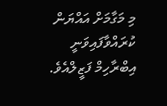މި މަގާމަށް އައްޔަން ކުރައްވާފައިވަނީ އިބްރާހިމް ފަޒީލްއެވެ.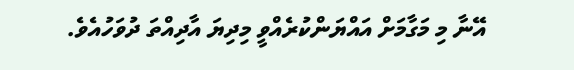އޭނާ މި މަގާމަށް އައްޔަންކުރެއްވީ މިދިޔަ އާދިއްތަ ދުވަހުއެވެ.